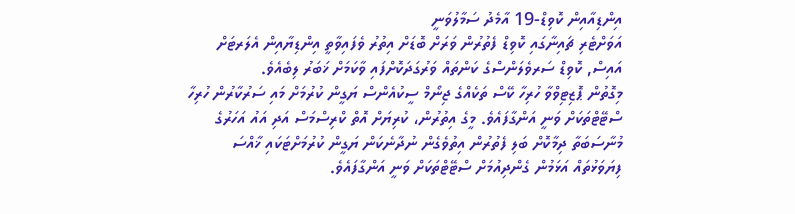އިންޑިއާއިން ކޮވިޑް-19 އާމެދު ސަމާލުވަނީ
އަވަށްޓެރި ޗައިނާގައި ކޮވިޑް ފެތުރުން ވަރަށް ބޮޑަށް އިތުރު ވެފައިވާތީ އިންޑިޔާއިން އެލަރޓަށް އައިސް, ކޮވިޑް ސަރވެލަންސްގެ ކަންތައް ވަރުގަދަކޮށްފައި ވާކަމަށް ޚަބަރު ލިބެއެވެ.
މިގޮތުން ޕޮޒިޓިވްވާ ހުރިހާ ކޭސް ތަކެއްގެ ޖިނޯމް ސީކުއެންސް ޔަގީން ކުރުމަށް މައި ސަރުކާރުން ހުރިހާ ސްޓޭޓްތަކަށް ވަނީ އަންގާފައެވެ. މީގެ އިތުރުން، ކުރިޔަށް އޮތް ކްރިސްމަސް އަދި އައު އަހަރުގެ މުނާސަބަތާ ދިމާކޮށް ބަލި ފެތުރުން އިތުވެގެން ނުދާނެކަން ޔަގީން ކުރުމަށްޓަކައި ޚާއްސަ ފިޔަވަޅުތައް އަޅަމުން ގެންދިއުމަށް ސްޓޭޓްތަކަށް ވަނީ އަންގާފައެވެ.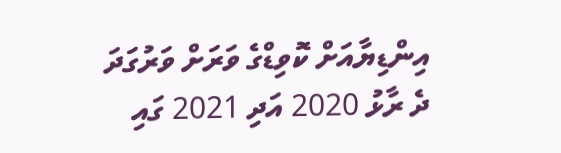އިންޑިޔާއަށް ކޮވިޑްގެ ވަރަށް ވަރުގަދަ ދެ ރާޅު 2020 އަދި 2021 ގައި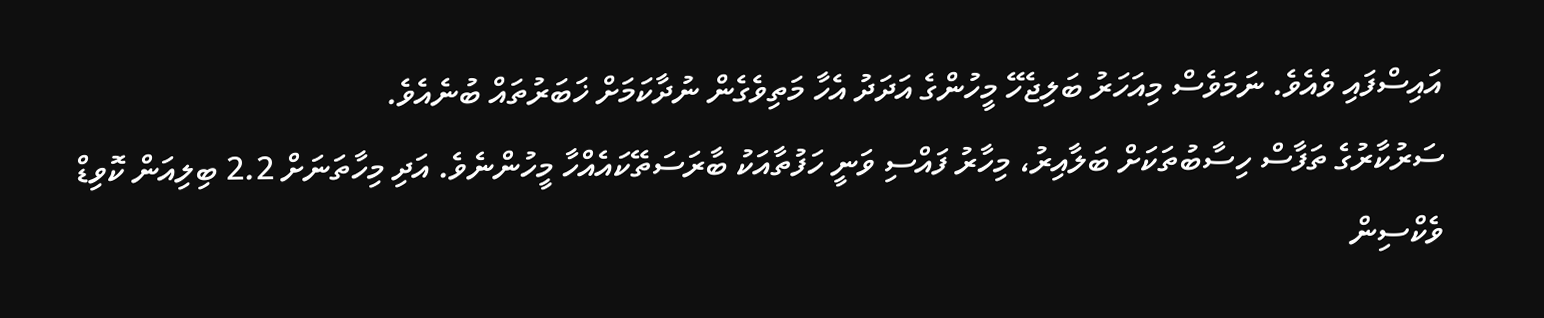އައިސްފައި ވެއެވެ. ނަމަވެސް މިއަހަރު ބަލިޖެހޭ މީހުންގެ އަދަދު އެހާ މަތިވެގެން ނުދާކަމަށް ޚަބަރުތައް ބުނެއެވެ.
ސަރުކާރުގެ ތަފާސް ހިސާބުތަކަށް ބަލާއިރު، މިހާރު ފައްސި ވަނީ ހަފުތާއަކު ބާރަސަތޭކައެއްހާ މީހުންނެވެ. އަދި މިހާތަނަށް 2.2 ބިލިއަން ކޮވިޑް ވެކްސިން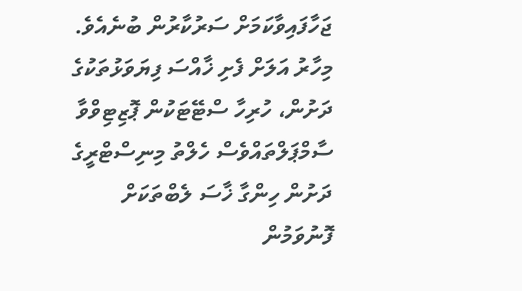ޖަހާފައިވާކަމަށް ސަރުކާރުން ބުނެއެވެ.
މިހާރު އަލަށް ފެށި ޚާއްސަ ފިޔަވަޅުތަކުގެ ދަށުން، ހުރިހާ ސްޓޭޓަކުން ޕޮޒިޓިވްވާ ސާމްޕަލްތައްވެސް ހެލްތު މިނިސްޓްރީގެ ދަށުން ހިންގާ ޚާސަ ލެބްތަކަށް ފޮނުވަމުން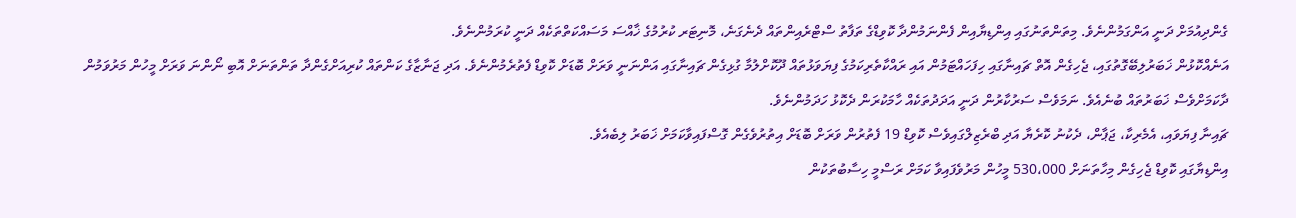ގެންދިއުމަށް ދަނީ އަންގަމުންނެވެ. މިތަންތަނުގައި އިންޑިޔާއިން ފެންނަމުންދާ ކޮވިޑްގެ ތަފާތު ސްޓްރެއިންތައް ދެނެގަނެ، މޮނިޓަރ ކުރުމުގެ ޚާއްސަ މަސައްކަތްތަކެއް ދަނީ ކުރަމުންނެވެ.
އަނެއްކޮޅުން ޚަބަރުލިބޭގޮތުގައި، ޖެހިގެން އޮތް ޗައިނާގައި ހިފަހައްޓަމުން އައި ރައްކާތެރިކަމުގެ ފިޔަވަޅުތައް ދޫކޮށްލުމާ ގުޅިގެން ޗައިނާގައި އަންނަނީ ވަރަށް ބޮޑަށް ކޮވިޑް ފެތުރެމުންނެވެ. އަދި ޖަނާޒާގެ ކަންތައް ކުރިއަށްގެންދާ ތަންތަނަށް އޮބި ނޯންނަ ވަރަށް މީހުން މަރުވަމުން ދާކަމަށްވެސް ޚަބަރުތައް ބުނެއެވެ. ނަމަވެސް ސަރުކާރުން ދަނީ އަދަދުތަކެއް ހާމަކުރަން ދެކޮޅު ހަދަމުންނެވެ.
ޗައިނާ ފިޔަވައި، އެމެރިކާ، ޖަޕާން، ދެކުނު ކޮރެޔާ އަދި ބްރެޒިލްގައިވެސް ކޮވިޑް 19 ފެތުރުން ވަރަށް ބޮޑަށް އިތުރުވެގެން ގޮސްފައިވާކަމަށް ޚަބަރު ލިބެއެވެ.
އިންޑިޔާގައި ކޮވިޑް ޖެހިގެން މިހާތަނަށް 530،000 މީހުން މަރުވެފައިވާ ކަމަށް ރަސްމީ ހިސާބުތަކުން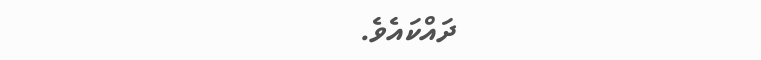ދައްކައެވެ.